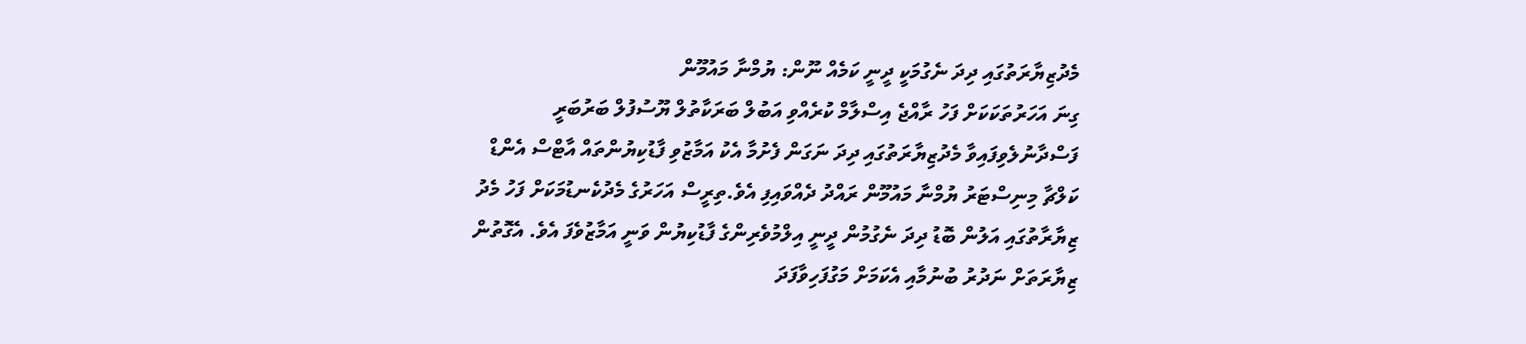މެދުޒިޔާރަތުގައި ދިދަ ނެގުމަކީ ދީނީ ކަމެއް ނޫން: ޔުމްނާ މައުމޫން
ގިނަ އަހަރުތަކަކަށް ފަހު ރާއްޖެ އިސްލާމް ކުރެއްވި އަބުލް ބަރަކާތުލް ޔޫސުފުލް ބަރުބަރީ ފަސްދާނުލެވިފައިވާ މެދުޒިޔާރަތުގައި ދިދަ ނަގަން ފެށުމާ އެކު އަމާޒުވި ފާޑުކިޔުންތައް އާޓްސް އެންޑް ކަލްޗާ މިނިސްޓަރު ޔުމްނާ މައުމޫން ރައްދު ދެއްވައިފި އެވެ.ތިރީސް އަހަރުގެ މެދުކެނޑުމަކަށް ފަހު މެދު ޒިޔާރާތުގައި އަލުން ބޮޑު ދިދަ ނެގުމުން ދީނީ އިލްމުވެރިންގެ ފާޑުކިޔުން ވަނީ އަމާޒުވެފަ އެވެ. އެގޮތުން ޒިޔާރަތަށް ނަދުރު ބުނުމާއި އެކަމަށް މަގުފަހިވާފަދަ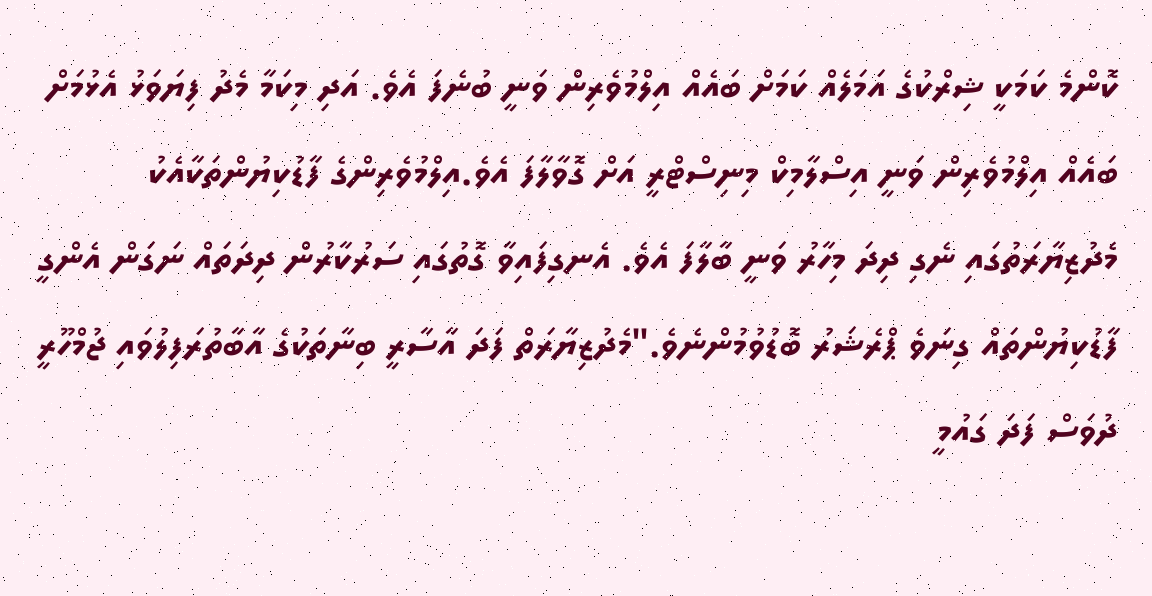ކޮންމެ ކަމަކީ ޝިރްކުގެ އަމަލެއް ކަމަށް ބައެއް އިލްމުވެރިން ވަނީ ބުނެފަ އެވެ. އަދި މިކަމާ މެދު ފިޔަވަޅު އެޅުމަށް ބައެއް އިލްމުވެރިން ވަނީ އިސްލާމިކް މިނިސްޓްރީ އަށް ގޮވާލާފަ އެވެ.އިލްމުވެރިންގެ ފާޑުކިޔުންތަކާއެކު މެދުޒިޔާރަތުގައި ނެގި ދިދަ މިހާރު ވަނީ ބާލާފަ އެވެ. އެނގިފައިވާ ގޮތުގައި ސަރުކާރުން ދިދަތައް ނަގަން އެންގީ ފާޑުކިޔުންތައް ގިނަވެ ޕްރެޝަރު ބޮޑުވުމުންނެވެ."މެދުޒިޔާރަތް ފަދަ އާސާރީ ބިނާތަކުގެ އާބާތުރަފިލުވައި ޖުމްހޫރީ ދުވަސް ފަދަ ގައުމީ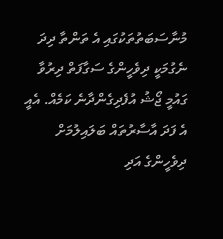މުނާސަބަތުތަކުގައި އެ ތަންތާ ދިދަ ނެގުމަކީ ދިވެހީންގެ ސަގާފަތް ދިރުވާ ގައުމީ ޖޯޝު އުފެދިގެންދާނެ ކަމެއް. އެއީ އެ ފަދަ އާސާރުތައް ބަލައިލުމަށް ދިވެހީންގެ އަދި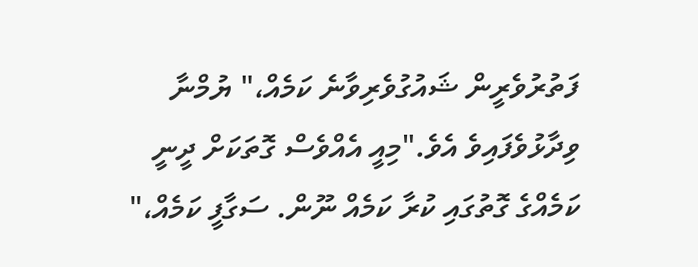ފަތުރުވެރީން ޝައުގުވެރިވާނެ ކަމެއް،" ޔުމްނާ ވިދާޅުވެފައިވެ އެވެ."މިއީ އެއްވެސް ގޮތަކަށް ދީނީ ކަމެއްގެ ގޮތުގައި ކުރާ ކަމެއް ނޫން. ސަގާފީ ކަމެއް،"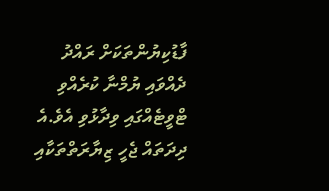ފާޑުކިޔުންތަކަށް ރައްދު ދެއްވައި ޔުމްނާ ކުރެއްވި ޓްވީޓެއްގައި ވިދާޅުވި އެވެ.އެ ދިދަތައް ޖެހީ ޒިޔާރަތްތަކާއި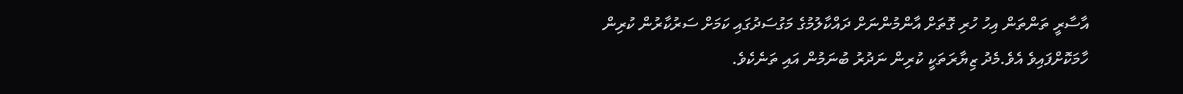އާސާރީ ތަންތަން އިހު ހުރި ގޮތަށް އާންމުންނަށް ދައްކާލުމުގެ މަގުސަދުގައި ކަމަށް ސަރުކާރުން ކުރިން ހާމަކޮށްފައިވެ އެވެ.މެދު ޒިޔާރަތަކީ ކުރިން ނަދުރު ބުނަމުން އައި ތަނެކެވެ.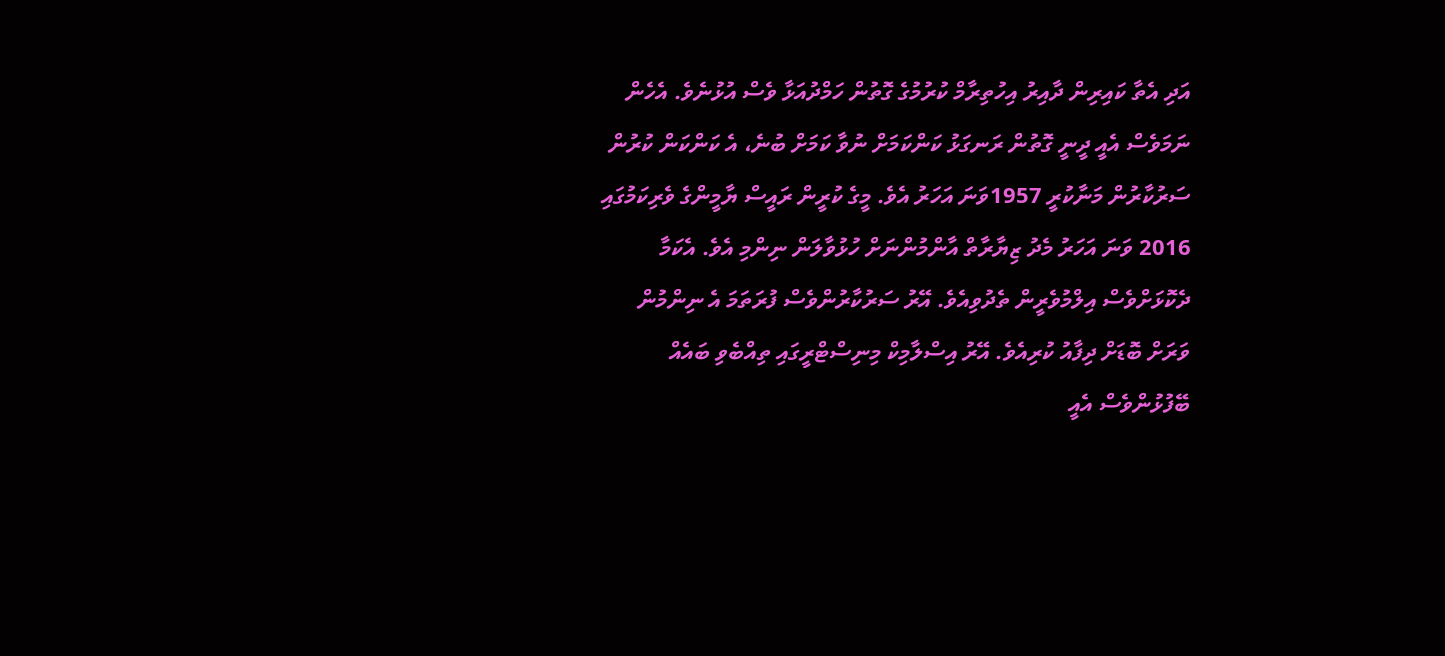އަދި އެތާ ކައިރިން ދާއިރު އިހުތިރާމް ކުރުމުގެ ގޮތުން ހަމްދުއަޅާ ވެސް އުޅުނެވެ. އެހެން ނަމަވެސް އެއީ ދީނީ ގޮތުން ރަނގަޅު ކަންކަމަށް ނުވާ ކަމަށް ބުނެ، އެ ކަންކަން ކުރުން ސަރުކާރުން މަނާކުރީ 1957ވަނަ އަހަރު އެވެ. މީގެ ކުރީން ރައީސް ޔާމީންގެ ވެރިކަމުގައި 2016 ވަނަ އަހަރު މެދު ޒިޔާރާތް އާންމުންނަށް ހުޅުވާލަން ނިންމި އެވެ. އެކަމާ ދެކޮޅަށްވެސް އިލްމުވެރީން ތެދުވިއެވެ. އޭރު ސަރުކާރުންވެސް ފުރަތަމަ އެ ނިންމުން ވަރަށް ބޮޑަށް ދިފާއު ކުރިއެވެ. އޭރު އިސްލާމިކް މިނިސްޓްރީގައި ތިއްބެވި ބައެއް ބޭފުޅުންވެސް އެއީ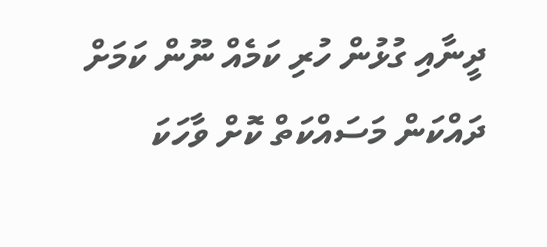ދީނާއި ގުޅުން ހުރި ކަމެއް ނޫން ކަމަށް ދައްކަން މަސައްކަތް ކޮށް ވާހަކަ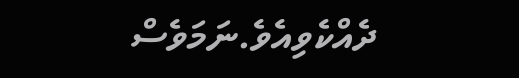ދެއްކެވިއެވެ.ނަމަވެސް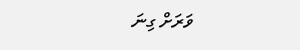ވަރަށް ގިނަ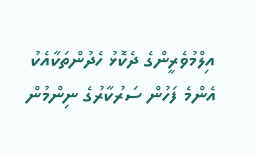އިލްމުވެރީންގެ ދެކޮޅު ހެދުންތަކާއެކު އެންމެ ފަހުން ސަރުކާރުގެ ނިންމުން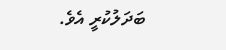ބަދަލުކުރީ އެވެ.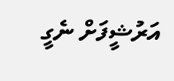އަރުޝީފަށް ނެގީ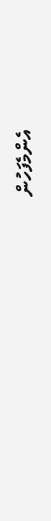އެންމެފަހުން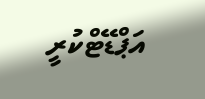އަޕްޑޭޓްކުރީ